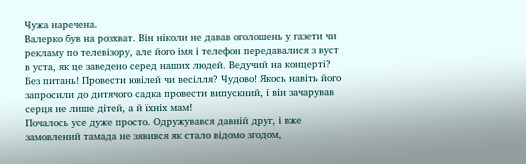Чужа наречена.
Валерко був на розхват. Він ніколи не давав оголошень у газети чи рекламу по телевізору, але його імя і телефон передавалися з вуст в уста, як це заведено серед наших людей. Ведучий на концерті? Без питань! Провести ювілей чи весілля? Чудово! Якось навіть його запросили до дитячого садка провести випускний, і він зачарував серця не лише дітей, а й їхніх мам!
Почалось усе дуже просто. Одружувався давній друг, і вже замовлений тамада не зявився як стало відомо згодом,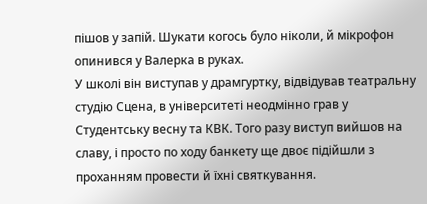пішов у запій. Шукати когось було ніколи, й мікрофон опинився у Валерка в руках.
У школі він виступав у драмгуртку, відвідував театральну студію Сцена, в університеті неодмінно грав у Студентську весну та КВК. Того разу виступ вийшов на славу, і просто по ходу банкету ще двоє підійшли з проханням провести й їхні святкування.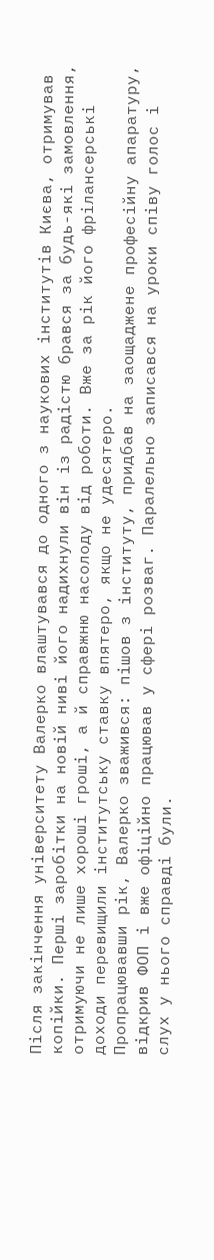Після закінчення університету Валерко влаштувався до одного з наукових інститутів Києва, отримував копійки. Перші заробітки на новій ниві його надихнули він із радістю брався за будь-які замовлення, отримуючи не лише хороші гроші, а й справжню насолоду від роботи. Вже за рік його фрілансерські доходи перевищили інститутську ставку впятеро, якщо не удесятеро.
Пропрацювавши рік, Валерко зважився: пішов з інституту, придбав на заощаджене професійну апаратуру, відкрив ФОП і вже офіційно працював у сфері розваг. Паралельно записався на уроки співу голос і слух у нього справді були.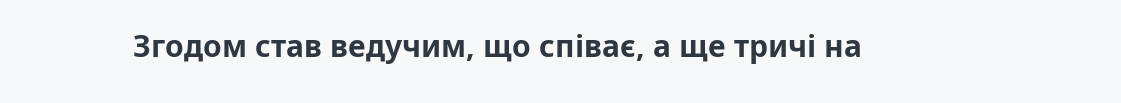Згодом став ведучим, що співає, а ще тричі на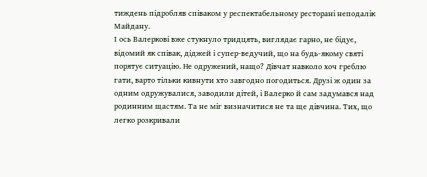тиждень підробляв співаком у респектабельному ресторані неподалік Майдану.
І ось Валеркові вже стукнуло тридцять, виглядає гарно, не бідує, відомий як співак, діджей і супер-ведучий, що на будь-якому святі порятує ситуацію. Не одружений, нащо? Дівчат навколо хоч греблю гати, варто тільки кивнути хто завгодно погодиться. Друзі ж один за одним одружувалися, заводили дітей, і Валерко й сам задумався над родинним щастям. Та не міг визначитися не та ще дівчина. Тих, що легко розкривали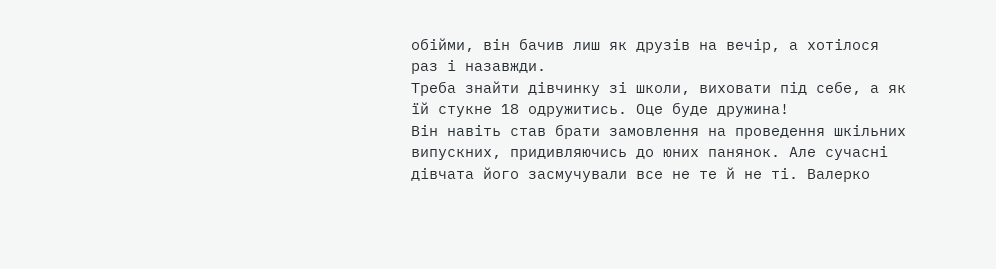обійми, він бачив лиш як друзів на вечір, а хотілося раз і назавжди.
Треба знайти дівчинку зі школи, виховати під себе, а як їй стукне 18 одружитись. Оце буде дружина!
Він навіть став брати замовлення на проведення шкільних випускних, придивляючись до юних панянок. Але сучасні дівчата його засмучували все не те й не ті. Валерко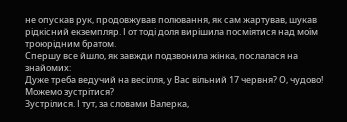не опускав рук, продовжував полювання, як сам жартував, шукав рідкісний екземпляр. І от тоді доля вирішила посміятися над моїм троюрідним братом.
Спершу все йшло, як завжди подзвонила жінка, послалася на знайомих:
Дуже треба ведучий на весілля, у Вас вільний 17 червня? О, чудово! Можемо зустрітися?
Зустрілися. І тут, за словами Валерка,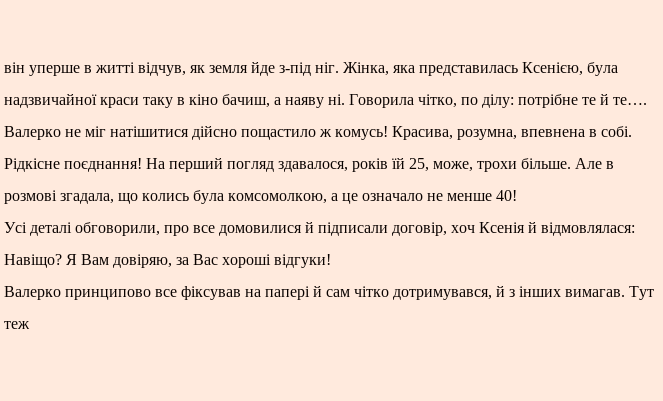він уперше в житті відчув, як земля йде з-під ніг. Жінка, яка представилась Ксенією, була надзвичайної краси таку в кіно бачиш, а наяву ні. Говорила чітко, по ділу: потрібне те й те…. Валерко не міг натішитися дійсно пощастило ж комусь! Красива, розумна, впевнена в собі. Рідкісне поєднання! На перший погляд здавалося, років їй 25, може, трохи більше. Але в розмові згадала, що колись була комсомолкою, а це означало не менше 40!
Усі деталі обговорили, про все домовилися й підписали договір, хоч Ксенія й відмовлялася:
Навіщо? Я Вам довіряю, за Вас хороші відгуки!
Валерко принципово все фіксував на папері й сам чітко дотримувався, й з інших вимагав. Тут теж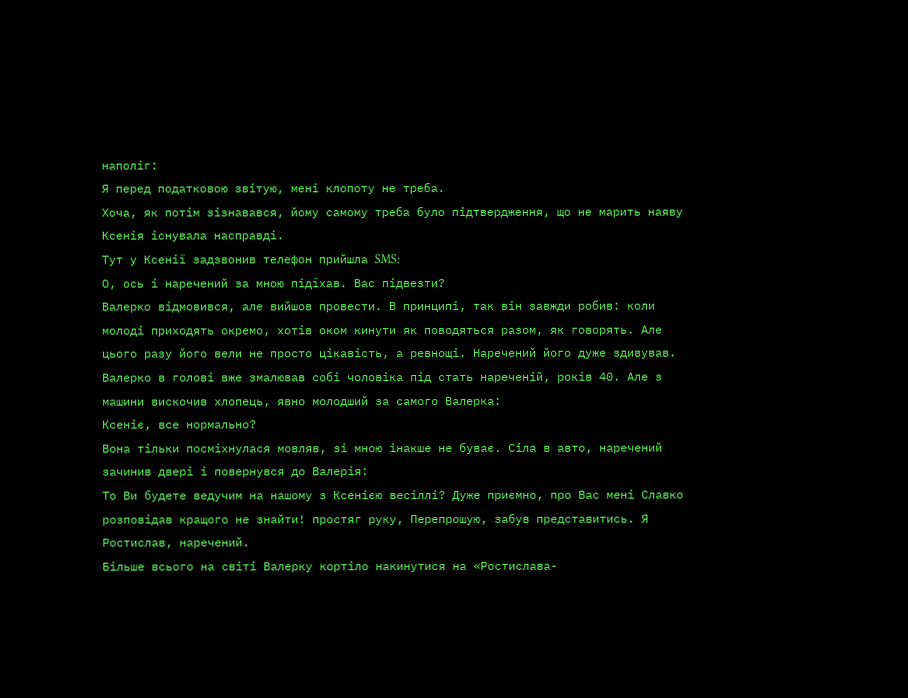наполіг:
Я перед податковою звітую, мені клопоту не треба.
Хоча, як потім зізнавався, йому самому треба було підтвердження, що не марить наяву Ксенія існувала насправді.
Тут у Ксенії задзвонив телефон прийшла SMS:
О, ось і наречений за мною підїхав. Вас підвезти?
Валерко відмовився, але вийшов провести. В принципі, так він завжди робив: коли молоді приходять окремо, хотів оком кинути як поводяться разом, як говорять. Але цього разу його вели не просто цікавість, а ревнощі. Наречений його дуже здивував. Валерко в голові вже змалював собі чоловіка під стать нареченій, років 40. Але з машини вискочив хлопець, явно молодший за самого Валерка:
Ксеніє, все нормально?
Вона тільки посміхнулася мовляв, зі мною інакше не буває. Сіла в авто, наречений зачинив двері і повернувся до Валерія:
То Ви будете ведучим на нашому з Ксенією весіллі? Дуже приємно, про Вас мені Славко розповідав кращого не знайти! простяг руку, Перепрошую, забув представитись. Я Ростислав, наречений.
Більше всього на світі Валерку кортіло накинутися на «Ростислава-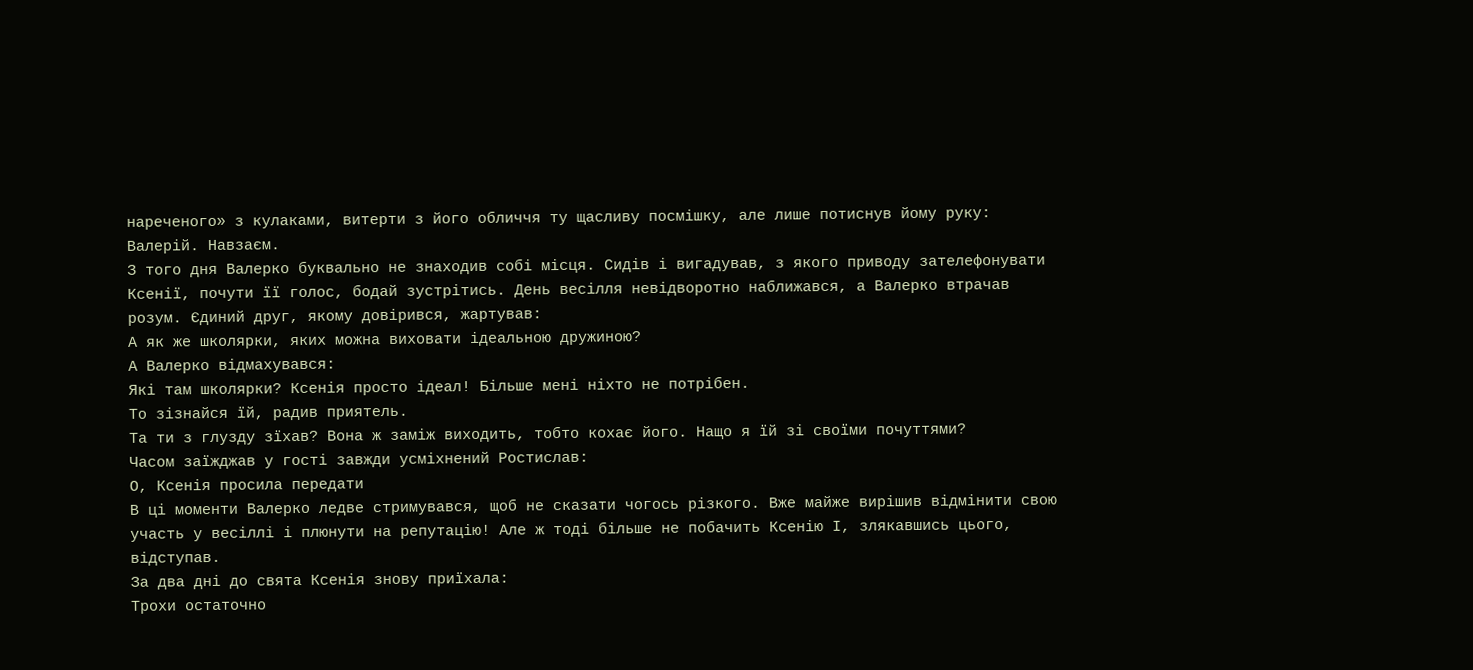нареченого» з кулаками, витерти з його обличчя ту щасливу посмішку, але лише потиснув йому руку:
Валерій. Навзаєм.
З того дня Валерко буквально не знаходив собі місця. Сидів і вигадував, з якого приводу зателефонувати Ксенії, почути її голос, бодай зустрітись. День весілля невідворотно наближався, а Валерко втрачав розум. Єдиний друг, якому довірився, жартував:
А як же школярки, яких можна виховати ідеальною дружиною?
А Валерко відмахувався:
Які там школярки? Ксенія просто ідеал! Більше мені ніхто не потрібен.
То зізнайся їй, радив приятель.
Та ти з глузду зїхав? Вона ж заміж виходить, тобто кохає його. Нащо я їй зі своїми почуттями?
Часом заїжджав у гості завжди усміхнений Ростислав:
О, Ксенія просила передати
В ці моменти Валерко ледве стримувався, щоб не сказати чогось різкого. Вже майже вирішив відмінити свою участь у весіллі і плюнути на репутацію! Але ж тоді більше не побачить Ксенію І, злякавшись цього, відступав.
За два дні до свята Ксенія знову приїхала:
Трохи остаточно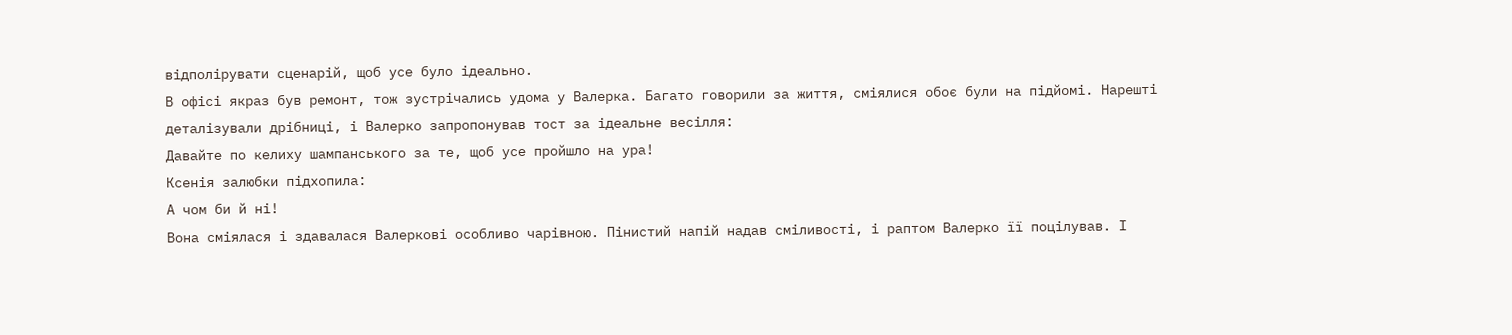відполірувати сценарій, щоб усе було ідеально.
В офісі якраз був ремонт, тож зустрічались удома у Валерка. Багато говорили за життя, сміялися обоє були на підйомі. Нарешті деталізували дрібниці, і Валерко запропонував тост за ідеальне весілля:
Давайте по келиху шампанського за те, щоб усе пройшло на ура!
Ксенія залюбки підхопила:
А чом би й ні!
Вона сміялася і здавалася Валеркові особливо чарівною. Пінистий напій надав сміливості, і раптом Валерко її поцілував. І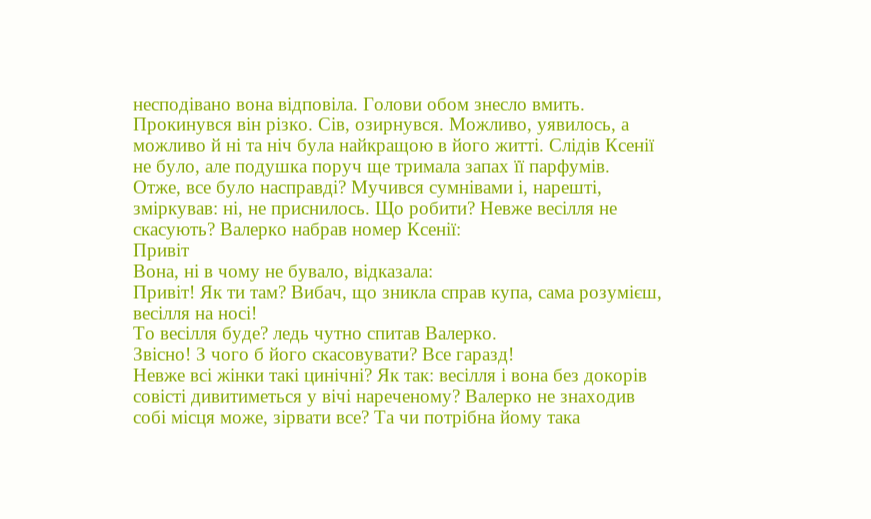несподівано вона відповіла. Голови обом знесло вмить.
Прокинувся він різко. Сів, озирнувся. Можливо, уявилось, а можливо й ні та ніч була найкращою в його житті. Слідів Ксенії не було, але подушка поруч ще тримала запах її парфумів. Отже, все було насправді? Мучився сумнівами і, нарешті, зміркував: ні, не приснилось. Що робити? Невже весілля не скасують? Валерко набрав номер Ксенії:
Привіт
Вона, ні в чому не бувало, відказала:
Привіт! Як ти там? Вибач, що зникла справ купа, сама розумієш, весілля на носі!
То весілля буде? ледь чутно спитав Валерко.
Звісно! З чого б його скасовувати? Все гаразд!
Невже всі жінки такі цинічні? Як так: весілля і вона без докорів совісті дивитиметься у вічі нареченому? Валерко не знаходив собі місця може, зірвати все? Та чи потрібна йому така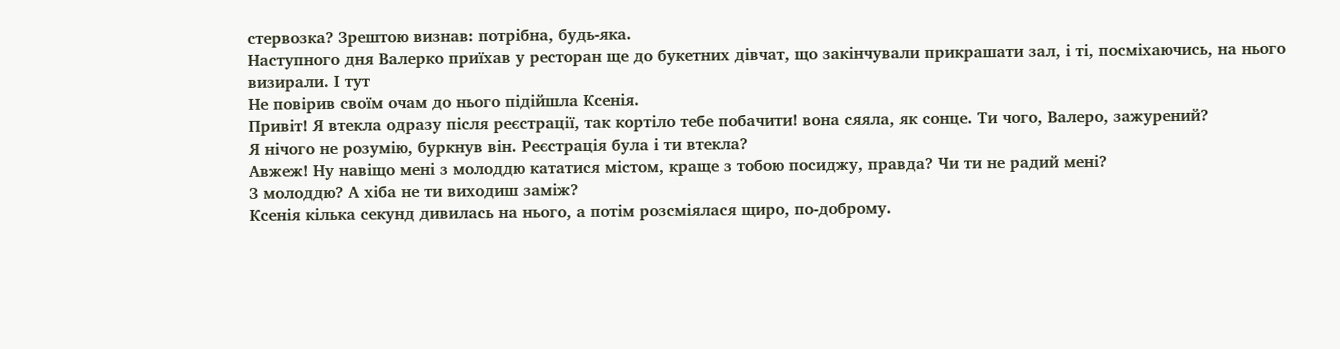стервозка? Зрештою визнав: потрібна, будь-яка.
Наступного дня Валерко приїхав у ресторан ще до букетних дівчат, що закінчували прикрашати зал, і ті, посміхаючись, на нього визирали. І тут
Не повірив своїм очам до нього підійшла Ксенія.
Привіт! Я втекла одразу після реєстрації, так кортіло тебе побачити! вона сяяла, як сонце. Ти чого, Валеро, зажурений?
Я нічого не розумію, буркнув він. Реєстрація була і ти втекла?
Авжеж! Ну навіщо мені з молоддю кататися містом, краще з тобою посиджу, правда? Чи ти не радий мені?
З молоддю? А хіба не ти виходиш заміж?
Ксенія кілька секунд дивилась на нього, а потім розсміялася щиро, по-доброму.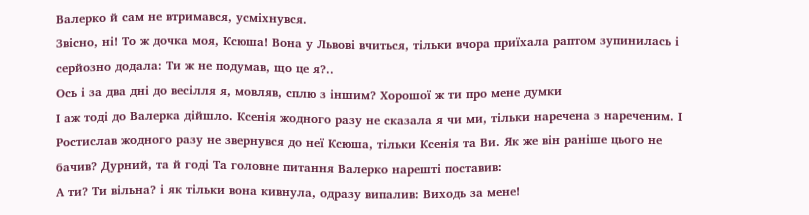Валерко й сам не втримався, усміхнувся.
Звісно, ні! То ж дочка моя, Ксюша! Вона у Львові вчиться, тільки вчора приїхала раптом зупинилась і серйозно додала: Ти ж не подумав, що це я?..
Ось і за два дні до весілля я, мовляв, сплю з іншим? Хорошої ж ти про мене думки
І аж тоді до Валерка дійшло. Ксенія жодного разу не сказала я чи ми, тільки наречена з нареченим. І Ростислав жодного разу не звернувся до неї Ксюша, тільки Ксенія та Ви. Як же він раніше цього не бачив? Дурний, та й годі Та головне питання Валерко нарешті поставив:
А ти? Ти вільна? і як тільки вона кивнула, одразу випалив: Виходь за мене!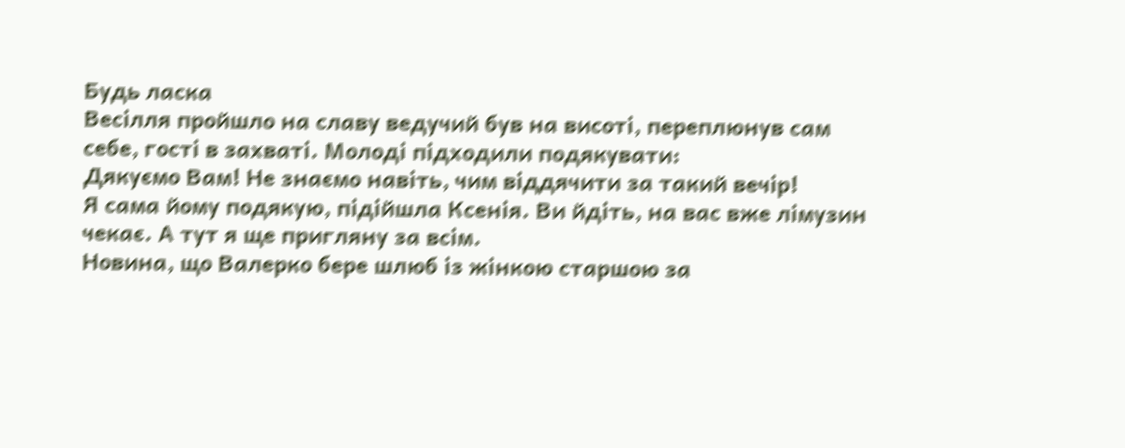Будь ласка
Весілля пройшло на славу ведучий був на висоті, переплюнув сам себе, гості в захваті. Молоді підходили подякувати:
Дякуємо Вам! Не знаємо навіть, чим віддячити за такий вечір!
Я сама йому подякую, підійшла Ксенія. Ви йдіть, на вас вже лімузин чекає. А тут я ще пригляну за всім.
Новина, що Валерко бере шлюб із жінкою старшою за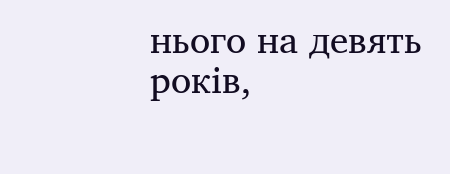нього на девять років,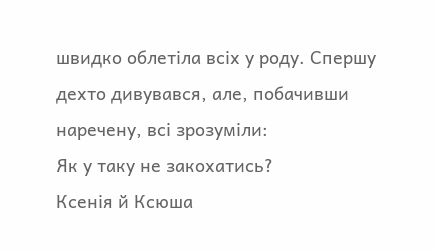швидко облетіла всіх у роду. Спершу дехто дивувався, але, побачивши наречену, всі зрозуміли:
Як у таку не закохатись?
Ксенія й Ксюша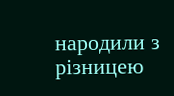народили з різницею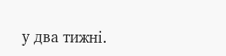у два тижні.